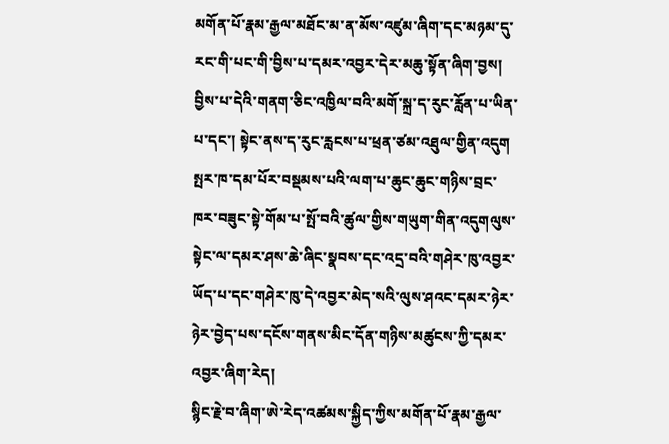མགོན་པོ་རྣམ་རྒྱལ་མཐོང་མ་ན་མོས་འཛུམ་ཞིག་དང་མཉམ་དུ་རང་གི་པང་གི་བྱིས་པ་དམར་འབྱར་དེར་མཆུ་སྟོན་ཞིག་བྱས། བྱིས་པ་དེའི་གནག་ཅིང་འཁྱིལ་བའི་མགོ་སྐྲ་ད་རུང་རློན་པ་ཡིན་པ་དང་། སྟེང་ནས་ད་རུང་རླངས་པ་ཕྲན་ཙམ་འཐུལ་གྱིན་འདུག སྤར་ཁ་དམ་པོར་བསྡམས་པའི་ལག་པ་ཆུང་ཆུང་གཉིས་བྲང་ཁར་བཟུང་སྟེ་གོམ་པ་སྤོ་བའི་ཚུལ་གྱིས་གཡུག་གིན་འདུགལུས་སྟེང་ལ་དམར་ཤས་ཆེ་ཞིང་སྣབས་དང་འདྲ་བའི་གཤེར་ཁུ་འབྱར་ཡོད་པ་དང་གཤེར་ཁུ་དེ་འབྱར་མེད་སའི་ལུས་ཤའང་དམར་ཉེར་ཉེར་བྱེད་པས་དངོས་གནས་མིང་དོན་གཉིས་མཚུངས་ཀྱི་དམར་འབྱར་ཞིག་རེད།
སྙིང་རྗེ་བ་ཞིག་ཨེ་རེད་འཚམས་སྐྱིད་ཀྱིས་མགོན་པོ་རྣམ་རྒྱལ་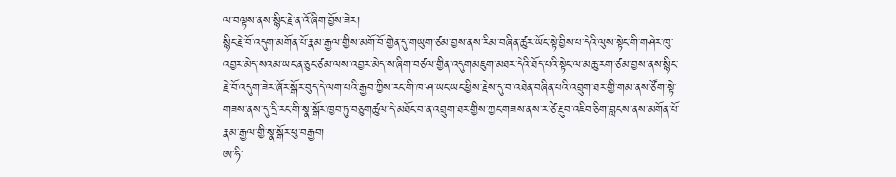ལ་བལྟས་ནས་སྙིང་རྗེ་ན་འོ་ཞིག་བྱོས་ཟེར།
སྙིང་རྗེ་བོ་འདུག་མགོན་པོ་རྣམ་རྒྱལ་གྱིས་མགོ་བོ་གྱེན་དུ་གཡུག་ཙམ་བྱས་ནས་རིམ་བཞིན་ཚུར་ཡོང་སྟེ་བྱིས་པ་དེའི་ལུས་སྟེང་གི་གཤེར་ཁུ་འབྱར་མེད་སའམ་ཡང་ན་ཅུང་ཙམ་ལས་འབྱར་མེད་ས་ཞིག་བཙལ་གྱིན་འདུགམཇུག་མཐར་དེའི་ཐོད་པའི་སྟེང་ལ་མཆུ་རག་ཙམ་བྱས་ནས་སྙིང་རྗེ་བོ་འདུག་ཟེར་ཞོར་སྒོར་བུད་དེ་ལག་པའི་རྒྱབ་ཀྱིས་རང་གི་ཁ་ཤ་ཡང་ཡང་ཕྱིས་རྗེས་དུ་བ་འཐེན་བཞིན་པའི་འབྲུག་ཐར་གྱི་གམ་ནས་ཙོག་སྟེ་གཟས་ནས་དུ་དྲི་རང་གི་སྣ་སྒོར་ཁྱབ་ཏུ་བཅུགཚུལ་དེ་མཐོང་བ་ན་འབྲུག་ཐར་གྱིས་ཀྱང་གཟས་ནས་ར་ཙེ་རྔུབ་འཇིབ་ཅིག་བླངས་ནས་མགོན་པོ་རྣམ་རྒྱལ་གྱི་སྣ་སྒོར་ཕུ་བརྒྱབ།
ཨ་ཧི་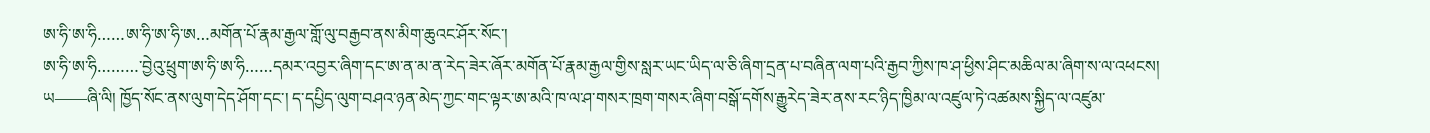ཨ་ཧི་ཨ་ཧི……ཨ་ཧི་ཨ་ཧི་ཨ…མགོན་པོ་རྣམ་རྒྱལ་གློ་ལུ་བརྒྱབ་ནས་མིག་ཆུའང་ཤོར་སོང་།
ཨ་ཧི་ཨ་ཧི………་བྱེའུ་ཕྲུག་ཨ་ཧི་ཨ་ཧི……དམར་འབྱར་ཞིག་དང་ཨ་ན་མ་ན་རེད་ཟེར་ཞོར་མགོན་པོ་རྣམ་རྒྱལ་གྱིས་སླར་ཡང་ཡིད་ལ་ཅི་ཞིག་དྲན་པ་བཞིན་ལག་པའི་རྒྱབ་ཀྱིས་ཁ་ཤ་ཕྱིས་ཤིང་མཆིལ་མ་ཞིག་ས་ལ་འཕངས།
ཡ——ཞི་ལི། ཁྱོད་སོང་ནས་ལུག་དེད་ཤོག་དང་། ད་དཔྱིད་ལུག་བཤའ་ཉན་མེད་ཀྱང་གང་ལྟར་ཨ་མའི་ཁ་ལ་ཤ་གསར་ཁྲག་གསར་ཞིག་བསྒོ་དགོས་རྒྱུརེད་ཟེར་ནས་རང་ཉིད་ཁྱིམ་ལ་འཛུལ་ཏེ་འཚམས་སྐྱིད་ལ་འཛུམ་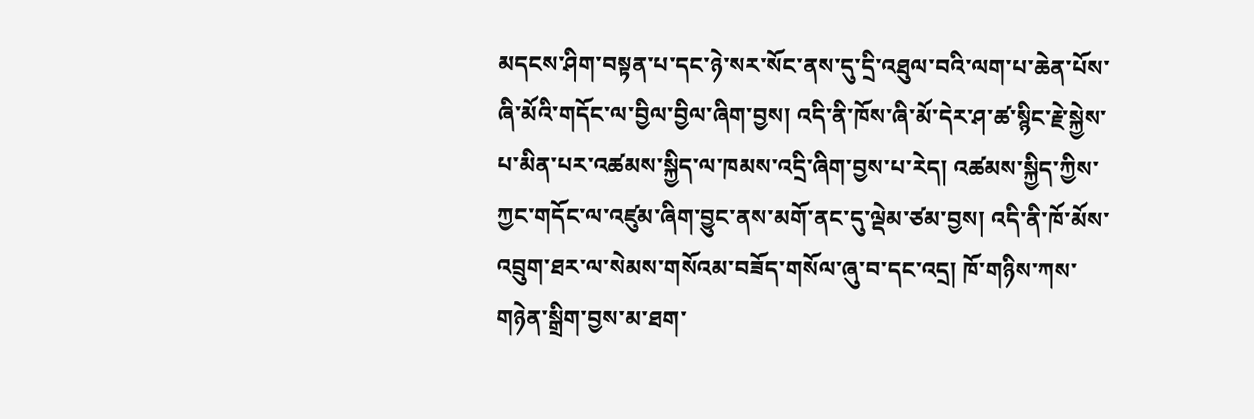མདངས་ཤིག་བསྟན་པ་དང་ཉེ་སར་སོང་ནས་དུ་དྲི་འཐུལ་བའི་ལག་པ་ཆེན་པོས་ཞི་མོའི་གདོང་ལ་བྱིལ་བྱིལ་ཞིག་བྱས། འདི་ནི་ཁོས་ཞི་མོ་དེར་ཤ་ཚ་སྙིང་རྗེ་སྐྱེས་པ་མིན་པར་འཚམས་སྐྱིད་ལ་ཁམས་འདྲི་ཞིག་བྱས་པ་རེད། འཚམས་སྐྱིད་ཀྱིས་ཀྱང་གདོང་ལ་འཛུམ་ཞིག་བྱུང་ནས་མགོ་ནང་དུ་ལྡེམ་ཙམ་བྱས། འདི་ནི་ཁོ་མོས་འབྲུག་ཐར་ལ་སེམས་གསོའམ་བཟོད་གསོལ་ཞུ་བ་དང་འདྲ། ཁོ་གཉིས་ཀས་གཉེན་སྒྲིག་བྱས་མ་ཐག་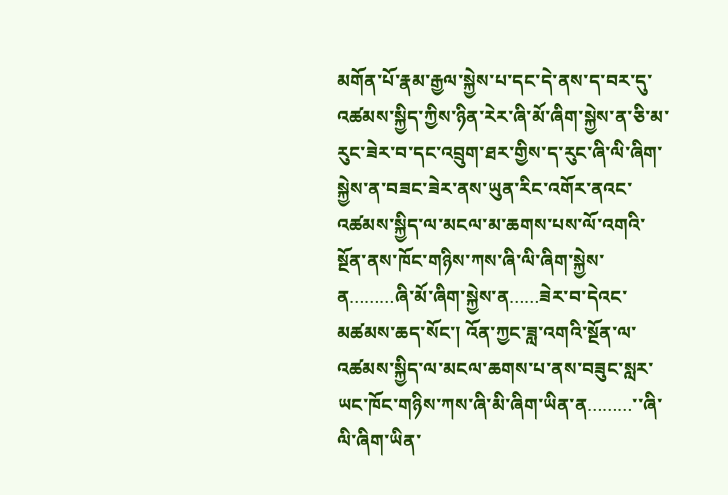མགོན་པོ་རྣམ་རྒྱལ་སྐྱེས་པ་དང་དེ་ནས་ད་བར་དུ་འཚམས་སྐྱིད་ཀྱིས་ཉིན་རེར་ཞི་མོ་ཞིག་སྐྱེས་ན་ཅི་མ་རུང་ཟེར་བ་དང་འབྲུག་ཐར་གྱིས་ད་རུང་ཞི་ལི་ཞིག་སྐྱེས་ན་བཟང་ཟེར་ནས་ཡུན་རིང་འགོར་ནའང་འཚམས་སྐྱིད་ལ་མངལ་མ་ཆགས་པས་ལོ་འགའི་སྔོན་ནས་ཁོང་གཉིས་ཀས་ཞི་ལི་ཞིག་སྐྱེས་ན………ཞི་མོ་ཞིག་སྐྱེས་ན……ཟེར་བ་དེའང་མཚམས་ཆད་སོང་། འོན་ཀྱང་ཟླ་འགའི་སྔོན་ལ་འཚམས་སྐྱིད་ལ་མངལ་ཆགས་པ་ནས་བཟུང་སླར་ཡང་ཁོང་གཉིས་ཀས་ཞི་མི་ཞིག་ཡིན་ན………་་ཞི་ལི་ཞིག་ཡིན་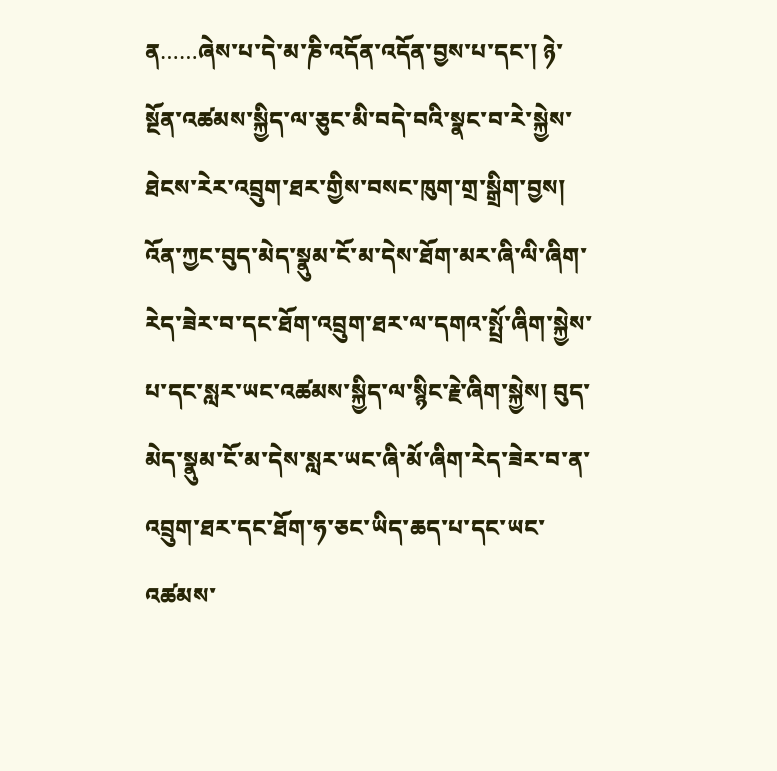ན……ཞེས་པ་དེ་མ་ཎི་འདོན་འདོན་བྱས་པ་དང་། ཉེ་སྔོན་འཚམས་སྐྱིད་ལ་ཅུང་མི་བདེ་བའི་སྣང་བ་རེ་སྐྱེས་ཐེངས་རེར་འབྲུག་ཐར་གྱིས་བསང་ཁུག་གྲ་སྒྲིག་བྱས། འོན་ཀྱང་བུད་མེད་སྣུམ་ངོ་མ་དེས་ཐོག་མར་ཞི་ལི་ཞིག་རེད་ཟེར་བ་དང་ཐོག་འབྲུག་ཐར་ལ་དགའ་སྤྲོ་ཞིག་སྐྱེས་པ་དང་སླར་ཡང་འཚམས་སྐྱིད་ལ་སྙིང་རྗེ་ཞིག་སྐྱེས། བུད་མེད་སྣུམ་ངོ་མ་དེས་སླར་ཡང་ཞི་མོ་ཞིག་རེད་ཟེར་བ་ན་འབྲུག་ཐར་དང་ཐོག་ཧ་ཅང་ཡིད་ཆད་པ་དང་ཡང་འཚམས་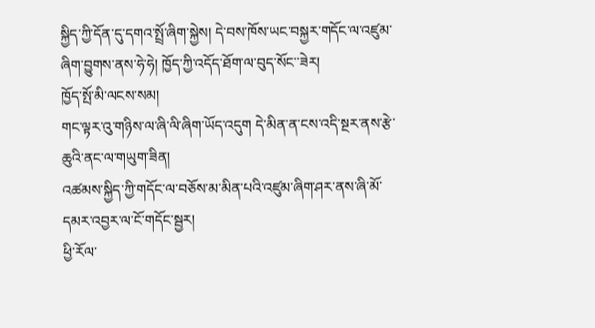སྐྱིད་ཀྱི་དོན་དུ་དགའ་སྤྲོ་ཞིག་སྐྱེས། དེ་བས་ཁོས་ཡང་བསྐྱར་གདོང་ལ་འཛུམ་ཞིག་བྱུགས་ནས་ཧེ་ཧེ། ཁྱོད་ཀྱི་འདོད་ཐོག་ལ་བུད་སོང་་ཟེར།
ཁྱོད་སྤོ་མི་ལངས་སམ།
གང་ལྟར་འུ་གཉིས་ལ་ཞི་ལི་ཞིག་ཡོད་འདུག དེ་མིན་ན་ངས་འདི་སྔར་ནས་རྩེ་ཆུའི་ནང་ལ་གཡུག་ཟིན།
འཚམས་སྐྱིད་ཀྱི་གདོང་ལ་བཅོས་མ་མིན་པའི་འཛུམ་ཞིག་ཤར་ནས་ཞི་མོ་དམར་འབྱར་ལ་ངོ་གདོང་སྦྱར།
ཕྱི་རོལ་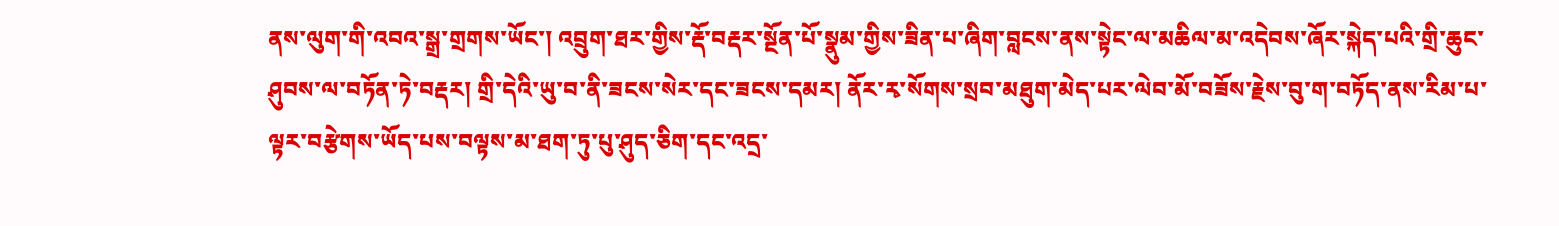ནས་ལུག་གི་འབའ་སྒྲ་གྲགས་ཡོང་། འབྲུག་ཐར་གྱིས་རྡོ་བརྡར་སྔོན་པོ་སྣུམ་གྱིས་ཟིན་པ་ཞིག་བླངས་ནས་སྟེང་ལ་མཆིལ་མ་འདེབས་ཞོར་སྐེད་པའི་གྲི་ཆུང་ཤུབས་ལ་བཏོན་ཏེ་བརྡར། གྲི་དེའི་ཡུ་བ་ནི་ཟངས་སེར་དང་ཟངས་དམར། ནོར་རྭ་སོགས་སྲབ་མཐུག་མེད་པར་ལེབ་མོ་བཟོས་རྗེས་བུ་ག་བཏོད་ནས་རིམ་པ་ལྟར་བརྩེགས་ཡོད་པས་བལྟས་མ་ཐག་ཏུ་པུ་ཤུད་ཅིག་དང་འདྲ་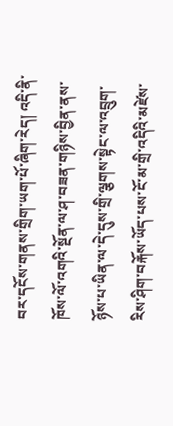བར་དངོས་གནས་གྲིག་ཡག་པོ་ཞིག་རེད། འདི་ནི་ཁོས་ལོ་འགའི་སྔོན་ལ་ཤ་བཟན་གཉིས་བྱིན་ནས་ཉོས་པ་ཡིན་ལ་དེ་དུས་གྲི་ལྕགས་སྟེང་ལ་འབྲུག་རིས་ཤིག་བརྐོས་ཡོད་པས་ངོ་མ་གྲི་འདིའི་མཛེས་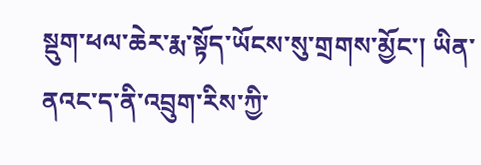སྡུག་ཕལ་ཆེར་རྨ་སྟོད་ཡོངས་སུ་གྲགས་མྱོང་། ཡིན་ནའང་ད་ནི་འབྲུག་རིས་ཀྱི་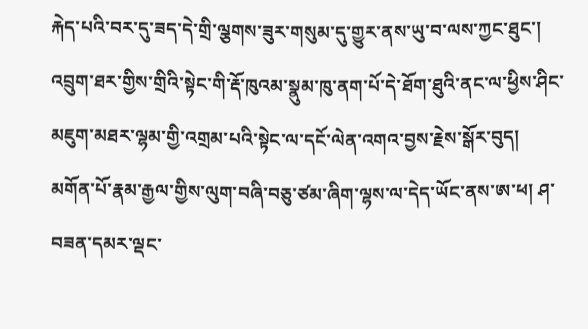རྐེད་པའི་བར་དུ་ཟད་དེ་གྲི་ལྕགས་ཟུར་གསུམ་དུ་གྱུར་ནས་ཡུ་བ་ལས་ཀྱང་ཐུང་།
འབྲུག་ཐར་གྱིས་གྲིའི་སྟེང་གི་རྡོ་ཁུའམ་སྣུམ་ཁུ་ནག་པོ་དེ་ཐོག་ཐུའི་ནང་ལ་ཕྱིས་ཤིང་མཇུག་མཐར་ལྷམ་གྱི་འགྲམ་པའི་སྟེང་ལ་དངོ་ལེན་འགའ་བྱས་རྗེས་སྒོར་བུད།
མགོན་པོ་རྣམ་རྒྱལ་གྱིས་ལུག་བཞི་བཅུ་ཙམ་ཞིག་ལྷས་ལ་དེད་ཡོང་ནས་ཨ་ཕ། ཤ་བཟན་དམར་ལྡང་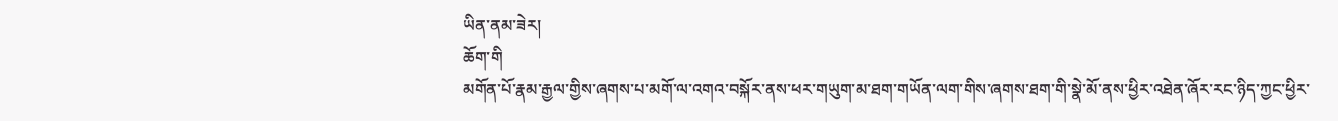ཡིན་ནམ་ཟེར།
ཆོག་གི
མགོན་པོ་རྣམ་རྒྱལ་གྱིས་ཞགས་པ་མགོ་ལ་འགའ་བསྐོར་ནས་ཕར་གཡུག་མ་ཐག་གཡོན་ལག་གིས་ཞགས་ཐག་གི་སྣེ་མོ་ནས་ཕྱིར་འཐེན་ཞོར་རང་ཉིད་ཀྱང་ཕྱིར་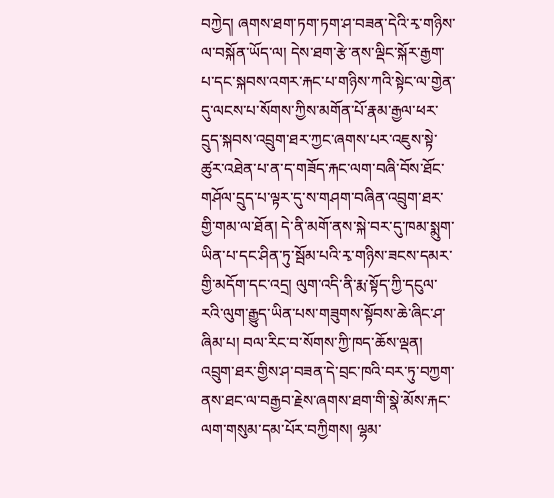བཀྱེད། ཞགས་ཐག་ཏག་ཏག་ཤ་བཟན་དེའི་རྭ་གཉིས་ལ་བསྐོན་ཡོད་ལ། དེས་ཐག་རྩེ་ནས་ལྡིང་སྐོར་རྒྱག་པ་དང་སྐབས་འགར་རྐང་པ་གཉིས་ཀའི་སྟེང་ལ་གྱེན་དུ་ལངས་པ་སོགས་ཀྱིས་མགོན་པོ་རྣམ་རྒྱལ་ཕར་དྲུད་སྐབས་འབྲུག་ཐར་ཀྱང་ཞགས་པར་འཇུས་སྟེ་ཚུར་འཐེན་པ་ན་ད་གཟོད་རྐང་ལག་བཞི་བོས་ཐོང་གཤོལ་དྲུད་པ་ལྟར་དུ་ས་གཤག་བཞིན་འབྲུག་ཐར་གྱི་གམ་ལ་ཐོན། དེ་ནི་མགོ་ནས་སྐེ་བར་དུ་ཁམ་སྨུག་ཡིན་པ་དང་ཤིན་ཏུ་སྦོམ་པའི་རྭ་གཉིས་ཟངས་དམར་གྱི་མདོག་དང་འདྲ། ལུག་འདི་ནི་རྨ་སྟོད་ཀྱི་དངུལ་རའི་ལུག་རྒྱུད་ཡིན་པས་གཟུགས་སྟོབས་ཆེ་ཞིང་ཤ་ཞིམ་པ། བལ་རིང་བ་སོགས་ཀྱི་ཁད་ཆོས་ལྡན།
འབྲུག་ཐར་གྱིས་ཤ་བཟན་དེ་བྲང་ཁའི་བར་ཏུ་བཀྱག་ནས་ཐང་ལ་བརྒྱབ་རྗེས་ཞགས་ཐག་གི་སྣེ་མོས་རྐང་ལག་གསུམ་དམ་པོར་བཀྱིགས། ལྷམ་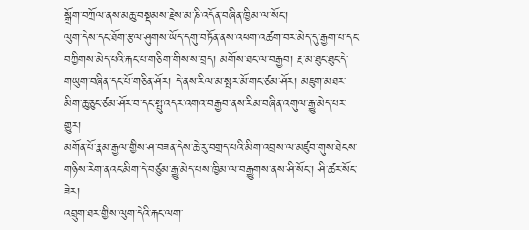སྒྲོག་བཀྲོལ་ནས་མཆུ་བསྡམས་རྗེས་མ་ཎི་འདོན་བཞིན་ཁྱིམ་ལ་སོང་།
ལུག་དེས་དང་ཐོག་རྩལ་ཤུགས་ཡོད་དགུ་བཏོན་ནས་འཕག་འཚག་བར་མེད་དུ་རྒྱག་པ་དང་བཀྱིགས་མེད་པའི་རྐང་པ་གཅིག་གིས་ས་བྲད། མགོས་ཐང་ལ་བརྒྱབ། རྔ་མ་ཐུང་ཐུང་དེ་གཡུག་བཞིན་དང་པོ་གཅིན་ཤོར། དེ་ནས་རིལ་མ་སྤར་མོ་གང་ཙམ་ཤོར། མཇུག་མཐར་མིག་ཆུ་ཅུང་ཙམ་ཤོར་བ་དང་སྤུ་འདར་འགའ་བརྒྱབ་ནས་རིམ་བཞིན་འགུལ་རྒྱུ་མེད་པར་གྱུར།
མགོན་པོ་རྣམ་རྒྱལ་གྱིས་ཤ་བཟན་དེས་ཆེ་རུ་བགྲད་པའི་མིག་འབྲས་ལ་མཛུབ་གུས་ཐེངས་གཉིས་རེག་ནའང་མིག་དེ་བཙུམ་རྒྱུ་མེད་པས་ཁྱིམ་ལ་བརྒྱུགས་ནས་ཤི་སོང་། ཤི་ཚར་སོང་ཟེར།
འབྲུག་ཐར་གྱིས་ལུག་དེའི་རྐང་ལག་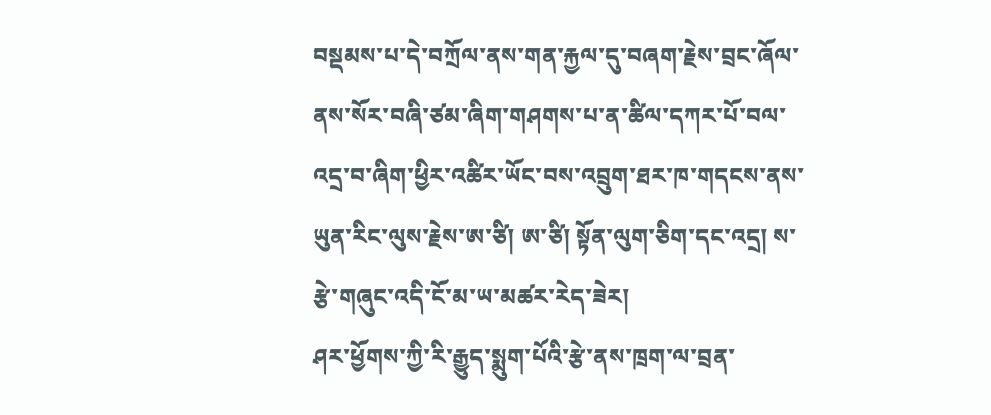བསྡམས་པ་དེ་བཀྲོལ་ནས་གན་རྐྱལ་དུ་བཞག་རྗེས་བྲང་ཞོལ་ནས་སོར་བཞི་ཙམ་ཞིག་གཤགས་པ་ན་ཚིལ་དཀར་པོ་བལ་འདྲ་བ་ཞིག་ཕྱིར་འཚིར་ཡོང་བས་འབྲུག་ཐར་ཁ་གདངས་ནས་ཡུན་རིང་ལུས་རྗེས་ཨ་ཙི། ཨ་ཙི། སྟོན་ལུག་ཅིག་དང་འདྲ། ས་རྩེ་གཞུང་འདི་ངོ་མ་ཡ་མཚར་རེད་ཟེར།
ཤར་ཕྱོགས་ཀྱི་རི་རྒྱུད་སྨུག་པོའི་རྩེ་ནས་ཁྲག་ལ་བྲན་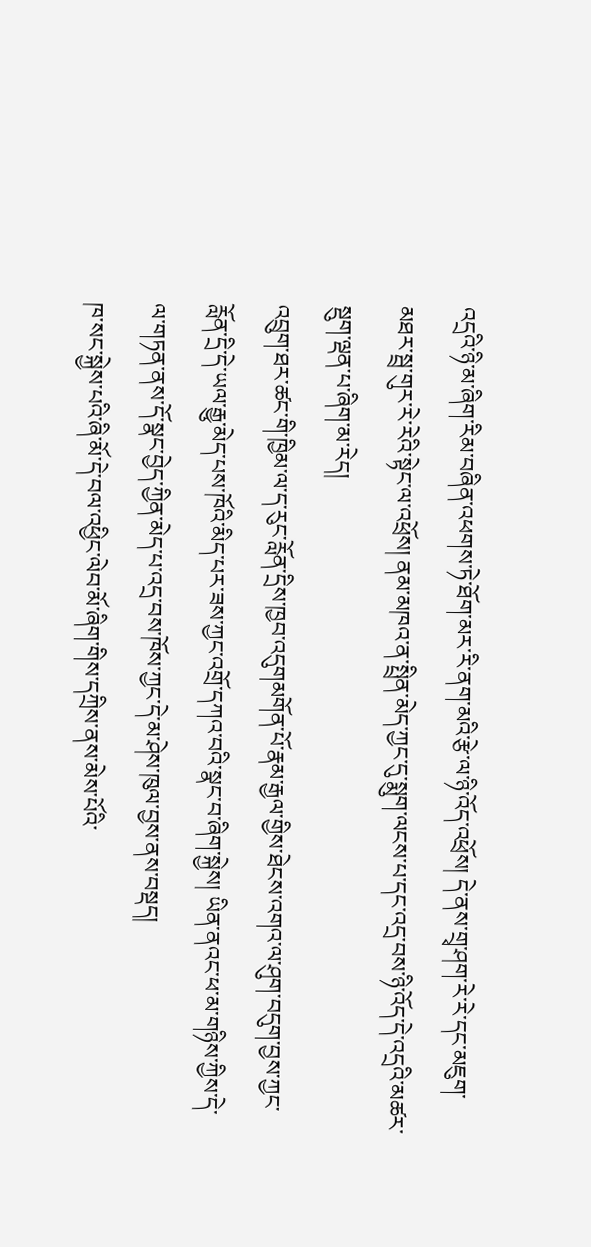འདྲའི་ཉི་མ་ཞིག་རིམ་བཞིན་འཕགས་ཏེ་ཐོག་མར་རི་ནག་མའི་རྩེ་ལ་ཉི་འོད་འཕྲོས། དེ་ནས་གྲྭ་ཤག་རེ་རེ་དང་མཇུག་མཐར་སྦྲ་གུར་རེ་རེའི་སྟེང་ལ་འཕྲོས། ནམ་མཁའ་ན་སྤྲིན་མེད་ཀྱང་དུ་སྨུག་ལངས་པ་དང་འདྲ་བས་ཉི་འོད་དེ་འདྲའི་མཚར་སྡུག་ལྡན་པ་ཞིག་མ་རེད།
འབྲུག་ཐར་ཚང་གི་ཁྱིམ་ལ་ད་རུང་རློན་དྲིས་ཁྱབ་འདུགམགོན་པོ་རྣམ་རྒྱལ་གྱིས་ཐེངས་འགའ་ལ་ཤུག་བདུག་བྱས་ཀྱང་རློན་དྲི་དེ་ཡལ་རྒྱུ་མེད་པས་ཁོའི་མིད་པར་ཟས་ཀྱང་འགྲོ་དཀའ་བའི་སྣང་བ་ཞིག་སྐྱེས། ཡིན་ནའང་ཕ་མ་གཉིས་ཀྱིས་དེ་ལ་གཏན་ནས་དོ་སྣང་བྱེད་ཀྱིན་མེད་པ་འདྲ་བས་ཁོས་ཀྱང་དེ་མ་ཤེས་ཁུལ་བྱས་ནས་བསྡད།
ཁ་སང་སྐྱེས་པའི་ཞི་མོ་དེ་བལ་འཕྱིང་ལེབ་མོ་ཞིག་གིས་དཀྲིས་ནས་མེས་པོའི་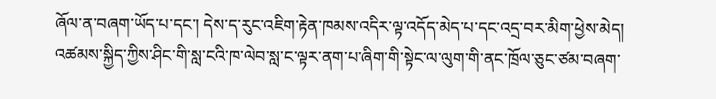ཞོལ་ན་བཞག་ཡོད་པ་དང་། དེས་ད་རུང་འཇིག་རྟེན་ཁམས་འདིར་ལྟ་འདོད་མེད་པ་དང་འདྲ་བར་མིག་ཕྱེས་མེད།
འཚམས་སྐྱིད་ཀྱིས་ཤིང་གི་སླ་ངའི་ཁ་ལེབ་སླ་ང་ལྟར་ནག་པ་ཞིག་གི་སྟེང་ལ་ལུག་གི་ནང་ཁྲོལ་ཅུང་ཙམ་བཞག་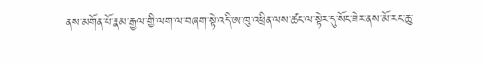ནས་མགོན་པོ་རྣམ་རྒྱལ་གྱི་ལག་ལ་བཞག་སྟེ་འདི་ཨ་ཁུ་འཕྲིན་ལས་ཚང་ལ་སྟེར་དུ་སོང་ཟེར་ནས་མོ་རང་ཆུ་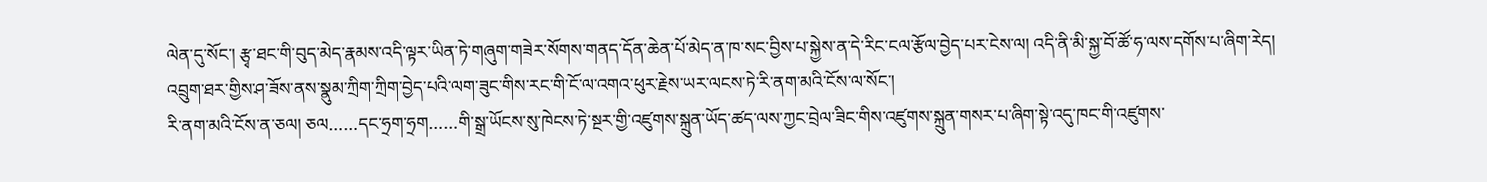ལེན་དུ་སོང་། རྩྭ་ཐང་གི་བུད་མེད་རྣམས་འདི་ལྟར་ཡིན་ཏེ་གཞུག་གཟེར་སོགས་གནད་དོན་ཆེན་པོ་མེད་ན་ཁ་སང་བྱིས་པ་སྐྱེས་ན་དེ་རིང་ངལ་རྩོལ་བྱེད་པར་ངེས་ལ། འདི་ནི་མི་སྐྱ་བོ་ཚོ་ཧ་ལས་དགོས་པ་ཞིག་རེད།
འབྲུག་ཐར་གྱིས་ཤ་ཟོས་ནས་སྣུམ་ཀྲིག་ཀྲིག་བྱེད་པའི་ལག་ཟུང་གིས་རང་གི་ངོ་ལ་འགའ་ཕུར་རྗེས་ཡར་ལངས་ཏེ་རི་ནག་མའི་ངོས་ལ་སོང་།
རི་ནག་མའི་ངོས་ན་ཅལ། ཅལ……དང་ཧྲག་ཧྲག……གི་སྒྲ་ཡོངས་སུ་ཁེངས་ཏེ་སྔར་གྱི་འཛུགས་སྐྲུན་ཡོད་ཚད་ལས་ཀྱང་བྲེལ་ཟིང་གིས་འཛུགས་སྐྲུན་གསར་པ་ཞིག་སྟེ་འདུ་ཁང་གི་འཛུགས་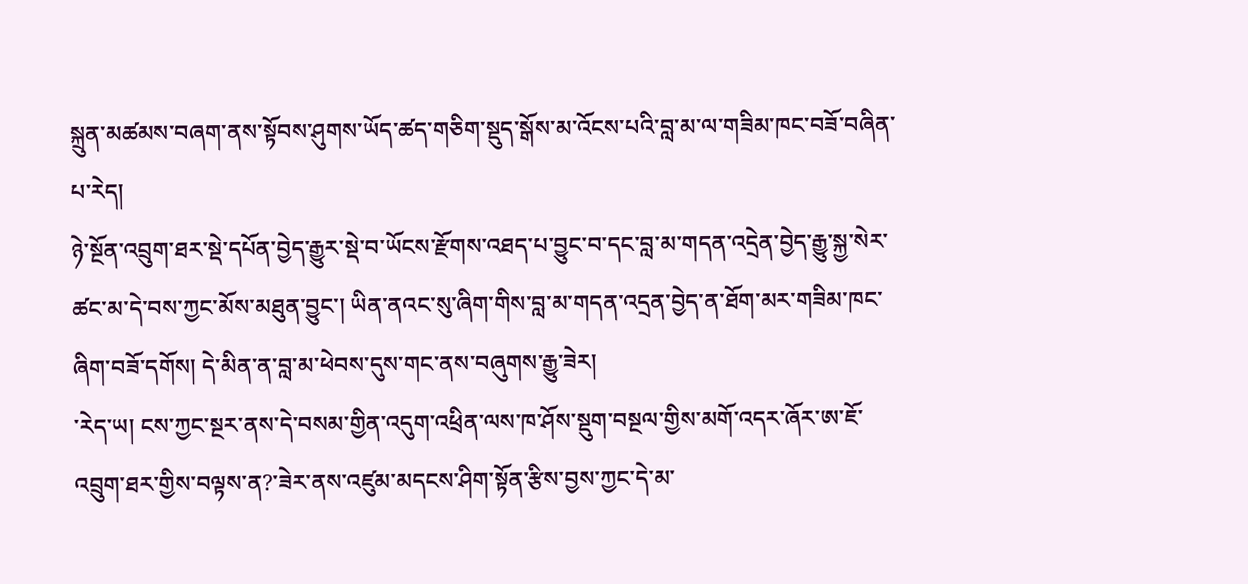སྐྲུན་མཚམས་བཞག་ནས་སྟོབས་ཤུགས་ཡོད་ཚད་གཅིག་སྡུད་སྒོས་མ་འོངས་པའི་བླ་མ་ལ་གཟིམ་ཁང་བཟོ་བཞིན་པ་རེད།
ཉེ་སྔོན་འབྲུག་ཐར་སྡེ་དཔོན་བྱེད་རྒྱུར་སྡེ་བ་ཡོངས་རྫོགས་འཐད་པ་བྱུང་བ་དང་བླ་མ་གདན་འདྲེན་བྱེད་རྒྱུ་སྐྱ་སེར་ཚང་མ་དེ་བས་ཀྱང་མོས་མཐུན་བྱུང་། ཡིན་ནའང་སུ་ཞིག་གིས་བླ་མ་གདན་འདྲན་བྱེད་ན་ཐོག་མར་གཟིམ་ཁང་ཞིག་བཟོ་དགོས། དེ་མིན་ན་བླ་མ་ཕེབས་དུས་གང་ནས་བཞུགས་རྒྱུ་ཟེར།
་རེད་ཡ། ངས་ཀྱང་སྔར་ནས་དེ་བསམ་གྱིན་འདུག་འཕྲིན་ལས་ཁ་ཤོས་སྡུག་བསྔལ་གྱིས་མགོ་འདར་ཞོར་ཨ་ཇོ་འབྲུག་ཐར་གྱིས་བལྟས་ན?་ཟེར་ནས་འཛུམ་མདངས་ཤིག་སྟོན་རྩིས་བྱས་ཀྱང་དེ་མ་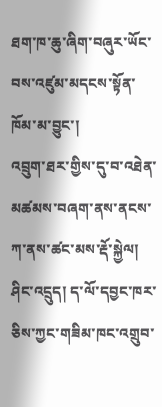ཐག་ཁ་ཆུ་ཞིག་བཞུར་ཡོང་བས་འཛུམ་མདངས་སྟོན་ཁོམ་མ་བྱུང་།
འབྲུག་ཐར་གྱིས་དུ་བ་འཐེན་མཚམས་བཞག་ནས་ནངས་ཀ་ནས་ཚང་མས་རྡོ་སྐྱེལ། ཤིང་འདྲུད། ད་ལོ་དབྱང་ཁར་ཅིས་ཀྱང་གཟིམ་ཁང་འགྲུབ་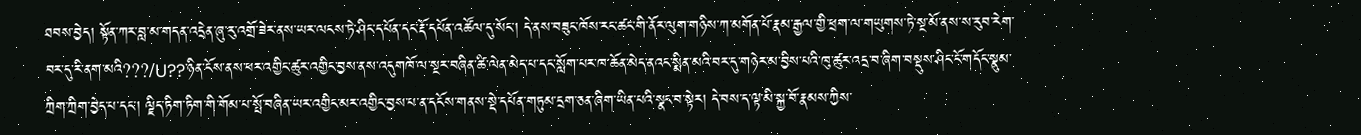ཐབས་བྱེད། སྟོན་ཀར་བླ་མ་གདན་འདྲེན་ཞུ་རུ་འགྲོ་ཟེར་ནས་ཡར་ལངས་ཏེ་ཤིང་དཔོན་དང་རྡོ་དཔོན་འཚོལ་དུ་སོང་། དེ་ནས་བཟུང་ཁོས་རང་ཚང་གི་ནོར་ལུག་གཉིས་ཀ་མགོན་པོ་རྣམ་རྒྱལ་གྱི་ཕྲག་ལ་གཡུགས་ཏེ་སྔ་མོ་ནས་ས་རུབ་རེག་བར་དུ་རི་ནག་མའི???/U??་ཉིན་ངོས་ནས་ཕར་འགྱིང་ཚུར་འགྱིང་བྱས་ནས་འདུགཁོ་ལ་སྔར་བཞིན་ཚི་ལེན་མེད་པ་དང་སློག་པར་ཁ་ཆོན་མེད་ནའང་སྨིན་མའི་བར་དུ་གཉེར་མ་བྱིས་པའི་ཁུ་ཚུར་འདྲ་བ་ཞིག་བསྡུས་ཤིང་ངོ་གདོང་སྣུམ་ཀྲིག་ཀྲིག་བྱེད་པ་དང་། ལྗིད་ཏིག་ཏིག་གི་གོམ་པ་སྤོ་བཞིན་ཡར་འགྱིང་མར་འགྱིང་བྱས་པ་ན་དངོས་གནས་སྡེ་དཔོན་གཏུམ་དྲག་ཅན་ཞིག་ཡིན་པའི་སྣང་བ་སྟེར། དེ་བས་ད་ལྟ་མི་སྐྱ་བོ་རྣམས་ཀྱིས་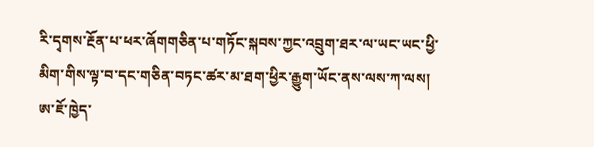རི་དྭགས་རྔོན་པ་ཕར་ཞོགགཅིན་པ་གཏོང་སྐབས་ཀྱང་འབྲུག་ཐར་ལ་ཡང་ཡང་ཕྱི་མིག་གིས་ལྟ་བ་དང་གཅིན་བཏང་ཚར་མ་ཐག་ཕྱིར་རྒྱུག་ཡོང་ནས་ལས་ཀ་ལས།
ཨ་ཇོ་ཁྱེད་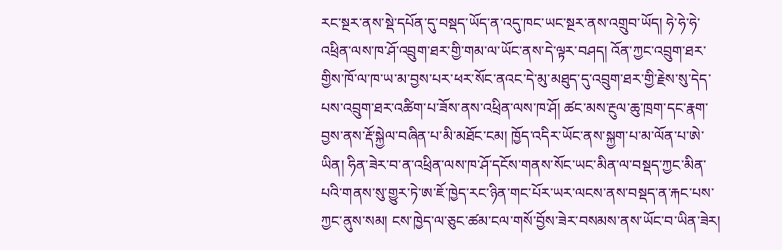རང་སྔར་ནས་སྡེ་དཔོན་དུ་བསྡད་ཡོད་ན་འདུ་ཁང་ཡང་སྔར་ནས་འགྲུབ་ཡོད། ཧེ་ཧེ་ཧེ་འཕྲིན་ལས་ཁ་ཤོ་འབྲུག་ཐར་གྱི་གམ་ལ་ཡོང་ནས་དེ་ལྟར་བཤད། འོན་ཀྱང་འབྲུག་ཐར་གྱིས་ཁོ་ལ་ཁ་ཡ་མ་བྱས་པར་ཕར་སོང་ནའང་དེ་མུ་མཐུད་དུ་འབྲུག་ཐར་གྱི་རྗེས་སུ་དེད་པས་འབྲུག་ཐར་འཚིག་པ་ཟོས་ནས་འཕྲིན་ལས་ཁ་ཤོ། ཚང་མས་རྔུལ་ཆུ་ཁྲག་དང་རྣག་བྱས་ནས་རྡོ་སྐྱེལ་བཞིན་པ་མི་མཐོང་ངམ། ཁྱོད་འདིར་ཡོང་ནས་སྐྱག་པ་མ་ལོན་པ་ཨེ་ཡིན། ཧིན་ཟེར་བ་ན་འཕྲིན་ལས་ཁ་ཤོ་དངོས་གནས་སོང་ཡང་མིན་ལ་བསྡད་ཀྱང་མིན་པའི་གནས་སུ་གྱུར་ཏེ་ཨ་ཇོ་ཁྱེད་རང་ཉིན་གང་པོར་ཡར་ལངས་ནས་བསྡད་ན་རྐང་པས་ཀྱང་ནུས་སམ། ངས་ཁྱེད་ལ་ཅུང་ཚམ་ངལ་གསོ་བྱོས་ཟེར་བསམས་ནས་ཡོང་བ་ཡིན་ཟེར།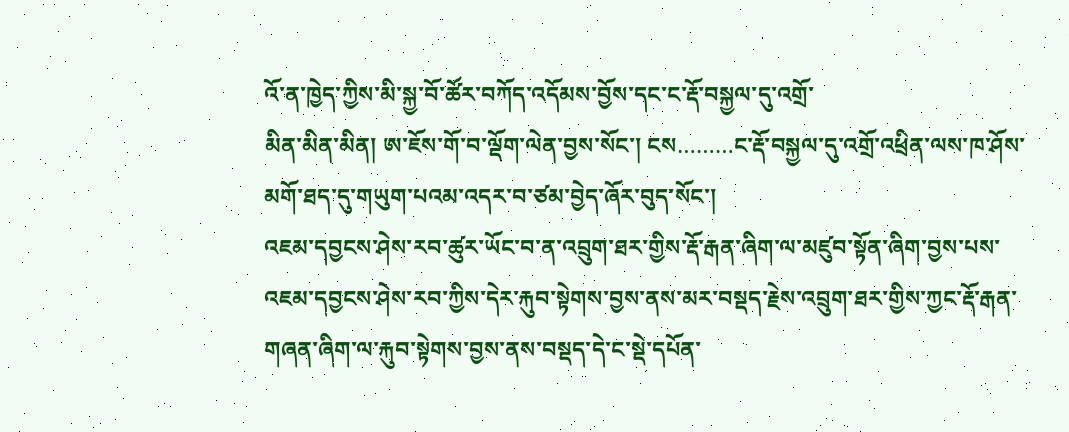འོ་ན་ཁྱེད་ཀྱིས་མི་སྐྱ་བོ་ཚོར་བཀོད་འདོམས་བྱོས་དང་ང་རྡོ་བསྐྱལ་དུ་འགྲོ་
མིན་མིན་མིན། ཨ་ཇོས་གོ་བ་ལྡོག་ལེན་བྱས་སོང་། ངས………ང་རྡོ་བསྐྱལ་དུ་འགྲོ་འཕྲིན་ལས་ཁ་ཤོས་མགོ་ཐད་དུ་གཡུག་པའམ་འདར་བ་ཙམ་བྱེད་ཞོར་བུད་སོང་།
འཇམ་དབྱངས་ཤེས་རབ་ཚུར་ཡོང་བ་ན་འབྲུག་ཐར་གྱིས་རྡོ་རྒན་ཞིག་ལ་མཛུབ་སྟོན་ཞིག་བྱས་པས་འཇམ་དབྱངས་ཤེས་རབ་ཀྱིས་དེར་རྐུབ་སྟེགས་བྱས་ནས་མར་བསྡད་རྗེས་འབྲུག་ཐར་གྱིས་ཀྱང་རྡོ་རྒན་གཞན་ཞིག་ལ་རྐུབ་སྟེགས་བྱས་ནས་བསྡད་དེ་ང་སྡེ་དཔོན་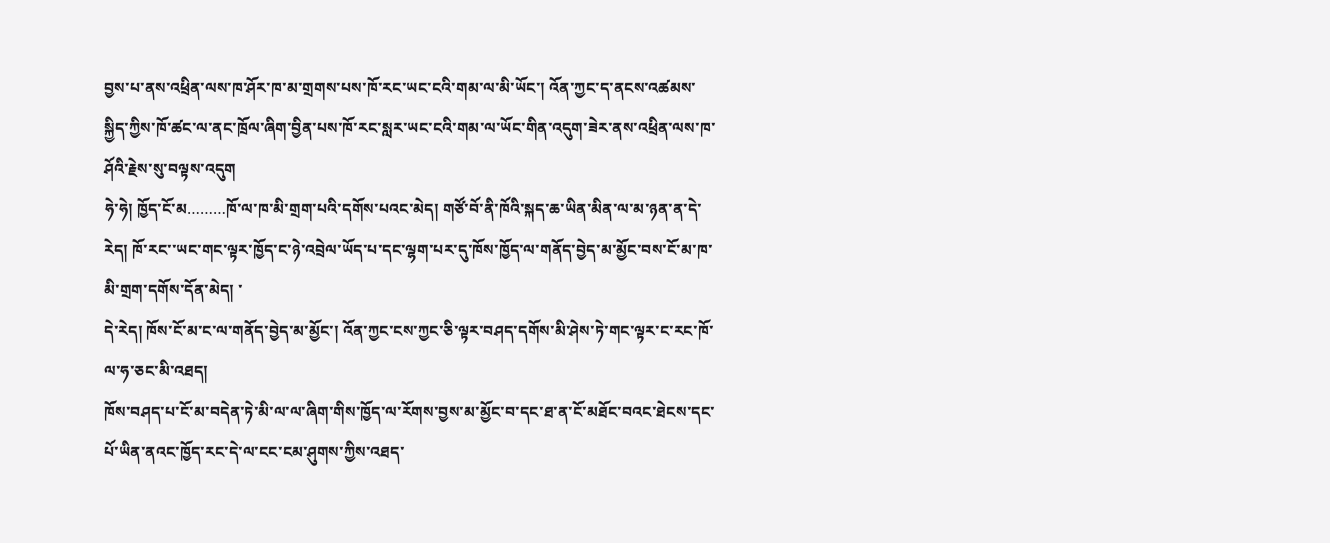བྱས་པ་ནས་འཕྲིན་ལས་ཁ་ཤོར་ཁ་མ་གྲགས་པས་ཁོ་རང་ཡང་ངའི་གམ་ལ་མི་ཡོང་། འོན་ཀྱང་ད་ནངས་འཚམས་སྐྱིད་ཀྱིས་ཁོ་ཚང་ལ་ནང་ཁྲོལ་ཞིག་བྱིན་པས་ཁོ་རང་སླར་ཡང་ངའི་གམ་ལ་ཡོང་གིན་འདུག་ཟེར་ནས་འཕྲིན་ལས་ཁ་ཤོའི་རྗེས་སུ་བལྟས་འདུག
ཧེ་ཧེ། ཁྱོད་ངོ་མ………ཁོ་ལ་ཁ་མི་གྲག་པའི་དགོས་པའང་མེད། གཙོ་བོ་ནི་ཁོའི་སྐད་ཆ་ཡིན་མིན་ལ་མ་ཉན་ན་དེ་རེད། ཁོ་རང་་ཡང་གང་ལྟར་ཁྱོད་ང་ཉེ་འབྲེལ་ཡོད་པ་དང་ལྷག་པར་དུ་ཁོས་ཁྱོད་ལ་གནོད་བྱེད་མ་མྱོང་བས་ངོ་མ་ཁ་མི་གྲག་དགོས་དོན་མེད། ་
དེ་རེད། ཁོས་ངོ་མ་ང་ལ་གནོད་བྱེད་མ་མྱོང་། འོན་ཀྱང་ངས་ཀྱང་ཅི་ལྟར་བཤད་དགོས་མི་ཤེས་ཏེ་གང་ལྟར་ང་རང་ཁོ་ལ་ཧ་ཅང་མི་འཐད།
ཁོས་བཤད་པ་ངོ་མ་བདེན་ཏེ་མི་ལ་ལ་ཞིག་གིས་ཁྱོད་ལ་རོགས་བྱས་མ་མྱོང་བ་དང་ཐ་ན་ངོ་མཐོང་བའང་ཐེངས་དང་པོ་ཡིན་ནའང་ཁྱོད་རང་དེ་ལ་ངང་ངམ་ཤུགས་ཀྱིས་འཐད་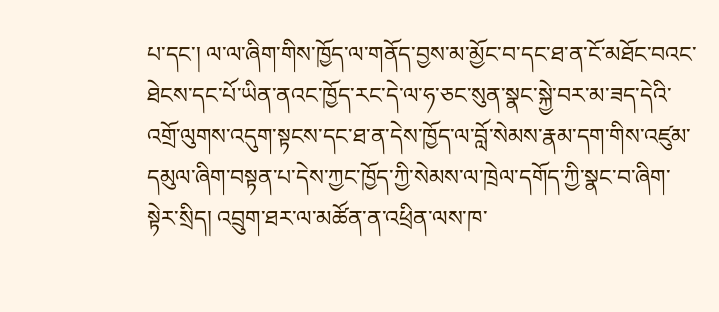པ་དང་། ལ་ལ་ཞིག་གིས་ཁྱོད་ལ་གནོད་བྱས་མ་མྱོང་བ་དང་ཐ་ན་ངོ་མཐོང་བའང་ཐེངས་དང་པོ་ཡིན་ནའང་ཁྱོད་རང་དེ་ལ་ཧ་ཅང་སུན་སྣང་སྐྱེ་བར་མ་ཟད་དེའི་འགྲོ་ལུགས་འདུག་སྟངས་དང་ཐ་ན་དེས་ཁྱོད་ལ་བློ་སེམས་རྣམ་དག་གིས་འཛུམ་དམུལ་ཞིག་བསྟན་པ་དེས་ཀྱང་ཁྱོད་ཀྱི་སེམས་ལ་ཁྲེལ་དགོད་ཀྱི་སྣང་བ་ཞིག་སྟེར་སྲིད། འབྲུག་ཐར་ལ་མཚོན་ན་འཕྲིན་ལས་ཁ་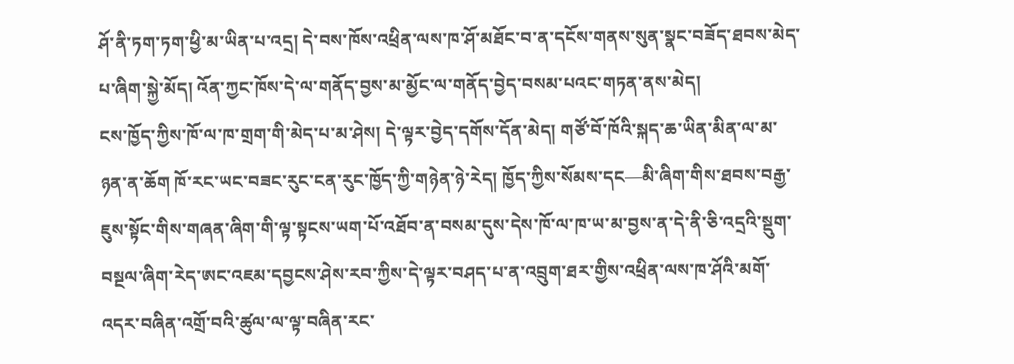ཤོ་ནི་ཏག་ཏག་ཕྱི་མ་ཡིན་པ་འདྲ། དེ་བས་ཁོས་འཕྲིན་ལས་ཁ་ཤོ་མཐོང་བ་ན་དངོས་གནས་སུན་སྣང་བཟོད་ཐབས་མེད་པ་ཞིག་སྐྱེ་མོད། འོན་ཀྱང་ཁོས་དེ་ལ་གནོད་བྱས་མ་མྱོང་ལ་གནོད་བྱེད་བསམ་པའང་གཏན་ནས་མེད།
ངས་ཁྱོད་ཀྱིས་ཁོ་ལ་ཁ་གྲག་གི་མེད་པ་མ་ཤེས། དེ་ལྟར་བྱེད་དགོས་དོན་མེད། གཙོ་བོ་ཁོའི་སྐད་ཆ་ཡིན་མིན་ལ་མ་ཉན་ན་ཆོག ཁོ་རང་ཡང་བཟང་རུང་ངན་རུང་ཁྱོད་ཀྱི་གཉེན་ཉེ་རེད། ཁྱོད་ཀྱིས་སོམས་དང—མི་ཞིག་གིས་ཐབས་བརྒྱ་ཇུས་སྟོང་གིས་གཞན་ཞིག་གི་ལྟ་སྟངས་ཡག་པོ་འཐོབ་ན་བསམ་དུས་དེས་ཁོ་ལ་ཁ་ཡ་མ་བྱས་ན་དེ་ནི་ཅི་འདྲའི་སྡུག་བསྔལ་ཞིག་རེད་ཨང་འཇམ་དབྱངས་ཤེས་རབ་ཀྱིས་དེ་ལྟར་བཤད་པ་ན་འབྲུག་ཐར་གྱིས་འཕྲིན་ལས་ཁ་ཤོའི་མགོ་འདར་བཞིན་འགྲོ་བའི་ཚུལ་ལ་ལྟ་བཞིན་རང་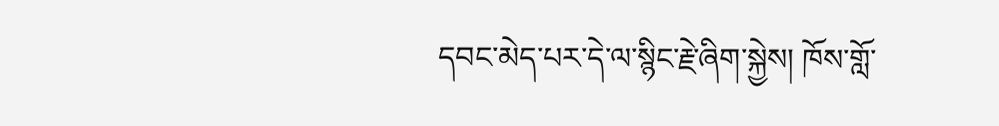དབང་མེད་པར་དེ་ལ་སྙིང་རྗེ་ཞིག་སྐྱེས། ཁོས་གློ་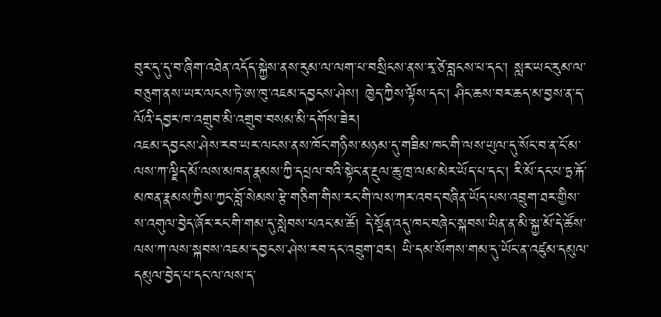བུར་དུ་དུ་བ་ཞིག་འཐེན་འདོད་སྐྱེས་ནས་རུམ་ལ་ལག་པ་བསྲིངས་ནས་རྭ་ཙེ་བླངས་པ་དང་། སླར་ཡང་རུམ་ལ་བཅུག་ནས་ཡར་ལངས་ཏེ་ཨ་ཁུ་འཇམ་དབྱངས་ཤེས། ཁྱེད་ཀྱིས་ལྟོས་དང་། ཤིང་ཆས་བར་ཆད་མ་བྱས་ན་ད་ལོའི་དབྱར་ཁ་འགྲུབ་མི་འགྲུབ་བསམ་མི་དགོས་ཟེར།
འཇམ་དབྱངས་ཤེས་རབ་ཡར་ལངས་ནས་ཁོང་གཉིས་མཉམ་དུ་གཟིམ་ཁང་གི་ལས་ཡུལ་དུ་སོང་བ་ན་ངོ་མ་ལས་ཀ་ལྗིད་མོ་ལས་མཁན་རྣམས་ཀྱི་དཔྲལ་བའི་སྟེང་ན་རྔུལ་ཆུ་ཁྲ་ལམ་མེར་ཡོད་པ་དང་། རི་མོ་དང་པ་ཏྲ་རྐོ་མཁན་རྣམས་ཀྱིས་ཀྱང་བློ་སེམས་རྩེ་གཅིག་གིས་རང་གི་ལས་ཀར་འབད་བཞིན་ཡོད་པས་འབྲུག་ཐར་གྱིས་ས་འགུལ་བྱེད་ཞོར་རང་གི་གམ་དུ་སླེབས་པའང་མ་ཚོ། དེ་སྔོན་འདུ་ཁང་བཞེང་སྐབས་ཡིན་ན་མི་སྐྱ་མོ་དེ་ཚོས་ལས་ཀ་ལས་སྐབས་འཇམ་དབྱངས་ཤེས་རབ་དང་འབྲུག་ཐར། ཡི་དམ་སོགས་གམ་དུ་ཡོང་ན་འཛུམ་དམུལ་དམུལ་བྱེད་པ་དང་ལ་ལས་ད་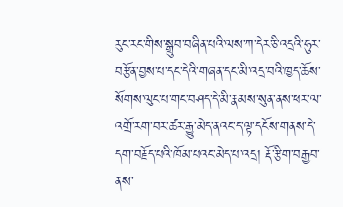རུང་རང་གིས་སྒྲུབ་བཞིན་པའི་ལས་ཀ་དེར་ཅི་འདྲའི་ཧུར་བརྩོན་བྱས་པ་དང་དེའི་གཞན་དང་མི་འདྲ་བའི་ཁྱད་ཆོས་སོགས་ལུང་པ་གང་བཤད་དེ་མི་རྣམས་སུན་ནས་ཕར་ལ་འགྲོ་རག་བར་ཚར་རྒྱུ་མེད་ནའང་ད་ལྟ་དངོས་གནས་དེ་དག་བརྗོད་པའི་ཁོམ་པའང་མེད་པ་འདྲ། རྡོ་རྩིག་བརྒྱབ་ནས་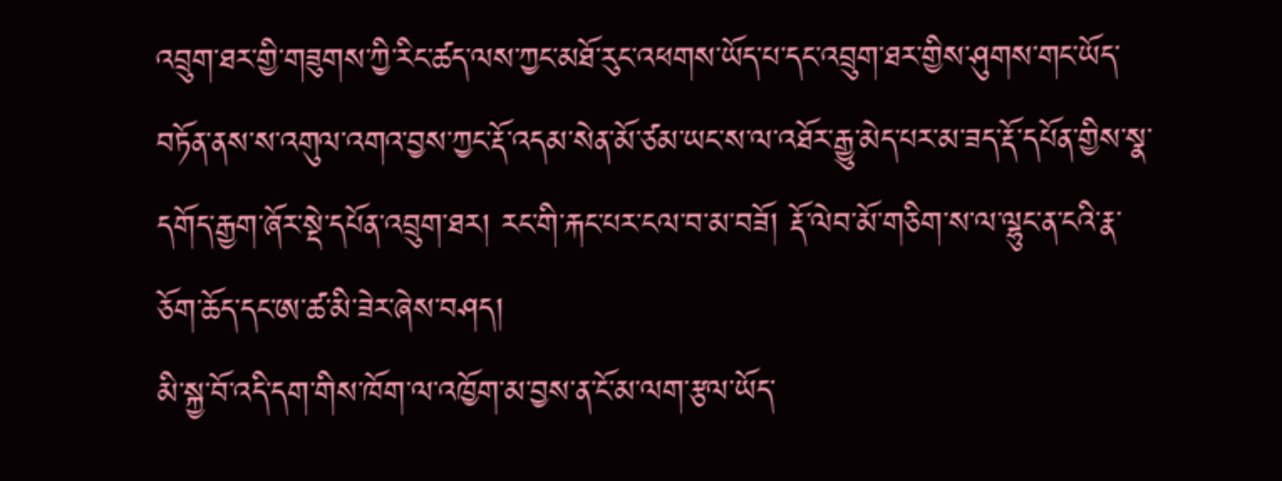འབྲུག་ཐར་གྱི་གཟུགས་ཀྱི་རིང་ཚད་ལས་ཀྱང་མཐོ་རུང་འཕགས་ཡོད་པ་དང་འབྲུག་ཐར་གྱིས་ཤུགས་གང་ཡོད་བཏོན་ནས་ས་འགུལ་འགའ་བྱས་ཀྱང་རྡོ་འདམ་སེན་མོ་ཙམ་ཡང་ས་ལ་འཐོར་རྒྱུ་མེད་པར་མ་ཟད་རྡོ་དཔོན་གྱིས་སྣ་དགོད་རྒྱག་ཞོར་སྡེ་དཔོན་འབྲུག་ཐར། རང་གི་རྐང་པར་ངལ་བ་མ་བཟོ། རྡོ་ལེབ་མོ་གཅིག་ས་ལ་ལྷུང་ན་ངའི་རྣ་ཅོག་ཆོད་དང་ཨ་ཚ་མི་ཟེར་ཞེས་བཤད།
མི་སྐྱ་བོ་འདི་དག་གིས་ཁོག་ལ་འཁྱོག་མ་བྱས་ན་ངོ་མ་ལག་རྩལ་ཡོད་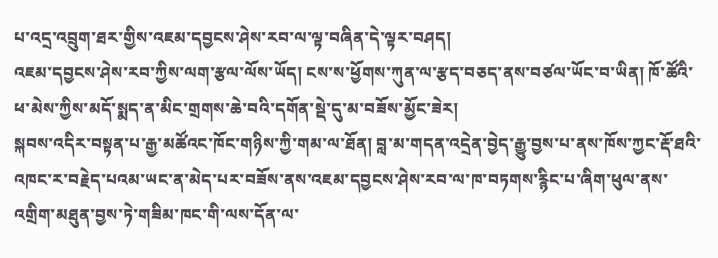པ་འདྲ་འབྲུག་ཐར་གྱིས་འཇམ་དབྱངས་ཤེས་རབ་ལ་ལྟ་བཞིན་དེ་ལྟར་བཤད།
འཇམ་དབྱངས་ཤེས་རབ་ཀྱིས་ལག་རྩལ་ལོས་ཡོད། ངས་ས་ཕྱོགས་ཀུན་ལ་རྩད་བཅད་ནས་བཙལ་ཡོང་བ་ཡིན། ཁོ་ཚོའི་ཕ་མེས་ཀྱིས་མདོ་སྨད་ན་མིང་གྲགས་ཆེ་བའི་དགོན་སྡེ་དུ་མ་བཟོས་མྱོང་ཟེར།
སྐབས་འདིར་བསྟན་པ་རྒྱ་མཚོའང་ཁོང་གཉིས་ཀྱི་གམ་ལ་ཐོན། བླ་མ་གདན་འདྲེན་བྱེད་རྒྱུ་བྱས་པ་ནས་ཁོས་ཀྱང་རྡོ་ཐའི་འཁང་ར་བརྗེད་པའམ་ཡང་ན་མེད་པར་བཟོས་ནས་འཇམ་དབྱངས་ཤེས་རབ་ལ་ཁ་བཏགས་རྙིང་པ་ཞིག་ཕུལ་ནས་འགྲིག་མཐུན་བྱས་ཏེ་གཟིམ་ཁང་གི་ལས་དོན་ལ་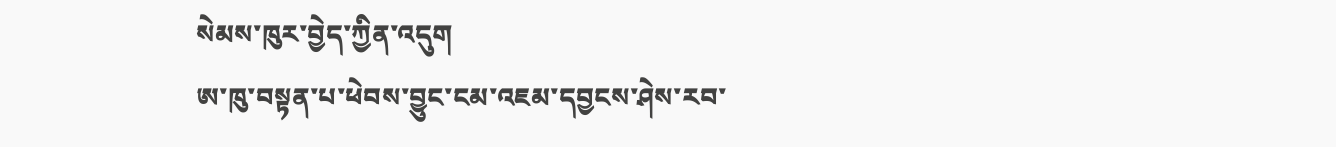སེམས་ཁུར་བྱེད་ཀྱིན་འདུག
ཨ་ཁུ་བསྟན་པ་ཕེབས་བྱུང་ངམ་འཇམ་དབྱངས་ཤེས་རབ་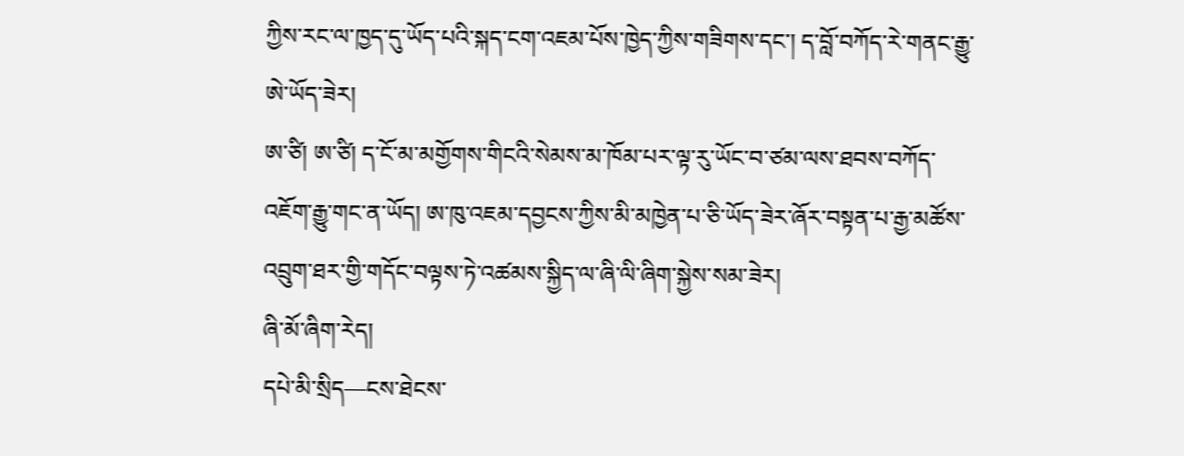ཀྱིས་རང་ལ་ཁྱད་དུ་ཡོད་པའི་སྐད་ངག་འཇམ་པོས་ཁྱེད་ཀྱིས་གཟིགས་དང་། ད་བློ་བཀོད་རེ་གནང་རྒྱུ་ཨེ་ཡོད་ཟེར།
ཨ་ཙི། ཨ་ཙི། ད་ངོ་མ་མགྱོགས་གིངའི་སེམས་མ་ཁོམ་པར་ལྟ་རུ་ཡོང་བ་ཙམ་ལས་ཐབས་བཀོད་འཇོག་རྒྱུ་གང་ན་ཡོད། ཨ་ཁུ་འཇམ་དབྱངས་ཀྱིས་མི་མཁྱེན་པ་ཅི་ཡོད་ཟེར་ཞོར་བསྟན་པ་རྒྱ་མཚོས་འབྲུག་ཐར་གྱི་གདོང་བལྟས་ཏེ་འཚམས་སྐྱིད་ལ་ཞི་ལི་ཞིག་སྐྱེས་སམ་ཟེར།
ཞི་མོ་ཞིག་རེད།
དཔེ་མི་སྲིད—ངས་ཐེངས་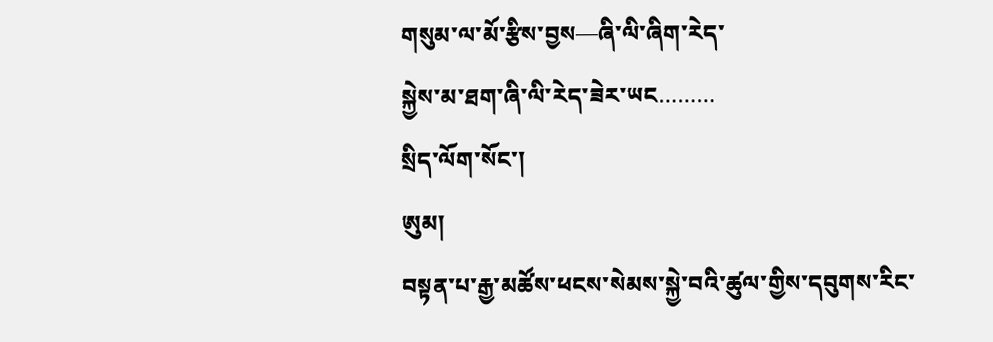གསུམ་ལ་མོ་རྩིས་བྱས—ཞི་ལི་ཞིག་རེད་
སྐྱེས་མ་ཐག་ཞི་ལི་རེད་ཟེར་ཡང………
སྲིད་ལོག་སོང་།
ཨུམ།
བསྟན་པ་རྒྱ་མཚོས་ཕངས་སེམས་སྐྱེ་བའི་ཚུལ་གྱིས་དབུགས་རིང་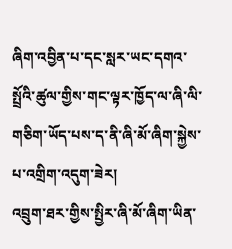ཞིག་འབྱིན་པ་དང་སླར་ཡང་དགའ་སྤྲོའི་ཚུལ་གྱིས་གང་ལྟར་ཁྱོད་ལ་ཞི་ལི་གཅིག་ཡོད་པས་ད་ནི་ཞི་མོ་ཞིག་སྐྱེས་པ་འགྲིག་འདུག་ཟེར།
འབྲུག་ཐར་གྱིས་སྤྱིར་ཞི་མོ་ཞིག་ཡིན་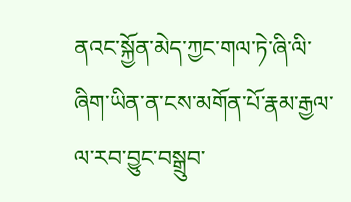ནའང་སྐྱོན་མེད་ཀྱང་གལ་ཏེ་ཞི་ལི་ཞིག་ཡིན་ན་ངས་མགོན་པོ་རྣམ་རྒྱལ་ལ་རབ་བྱུང་བསྒྲུབ་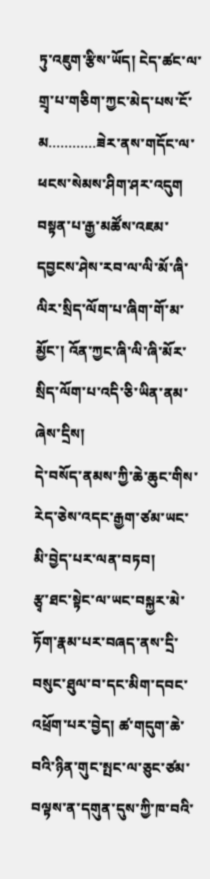ཏུ་འཇུག་རྩིས་ཡོད། ངེད་ཚང་ལ་གྲྭ་པ་གཅིག་ཀྱང་མེད་པས་ངོ་མ…………ཟེར་ནས་གདོང་ལ་ཕངས་སེམས་ཤིག་ཤར་འདུག
བསྟན་པ་རྒྱ་མཚོས་འཇམ་དབྱངས་ཤེས་རབ་ལ་ལི་མོ་ཞི་ལིར་སྲིད་ལོག་པ་ཞིག་གོ་མ་མྱོང་། འོན་ཀྱང་ཞི་ལི་ཞི་མོར་སྲིད་ལོག་པ་འདི་ཅི་ཡིན་ནམ་ཞེས་དྲིས།
དེ་བསོད་ནམས་ཀྱི་ཆེ་ཆུང་གིས་རེད་ཅེས་འདང་རྒྱག་ཙམ་ཡང་མི་བྱེད་པར་ལན་བཏབ།
རྩྭ་ཐང་སྟེང་ལ་ཡང་བསྐྱར་མེ་ཏོག་རྣམ་པར་བཞད་ནས་དྲི་བསུང་ཐུལ་བ་དང་མིག་དབང་འཕྲོག་པར་བྱེད། ཚ་གདུག་ཆེ་བའི་ཉིན་གུང་སྤང་ལ་ཅུང་ཙམ་བལྟས་ན་དགུན་དུས་ཀྱི་ཁ་བའི་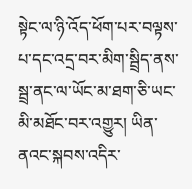སྟེང་ལ་ཉི་འོད་ཕོག་པར་བལྟས་པ་དང་འདྲ་བར་མིག་སྦྲིད་ནས་སྦྲ་ནང་ལ་ཡོང་མ་ཐག་ཅི་ཡང་མི་མཐོང་བར་འགྱུར། ཡིན་ནའང་སྐབས་འདིར་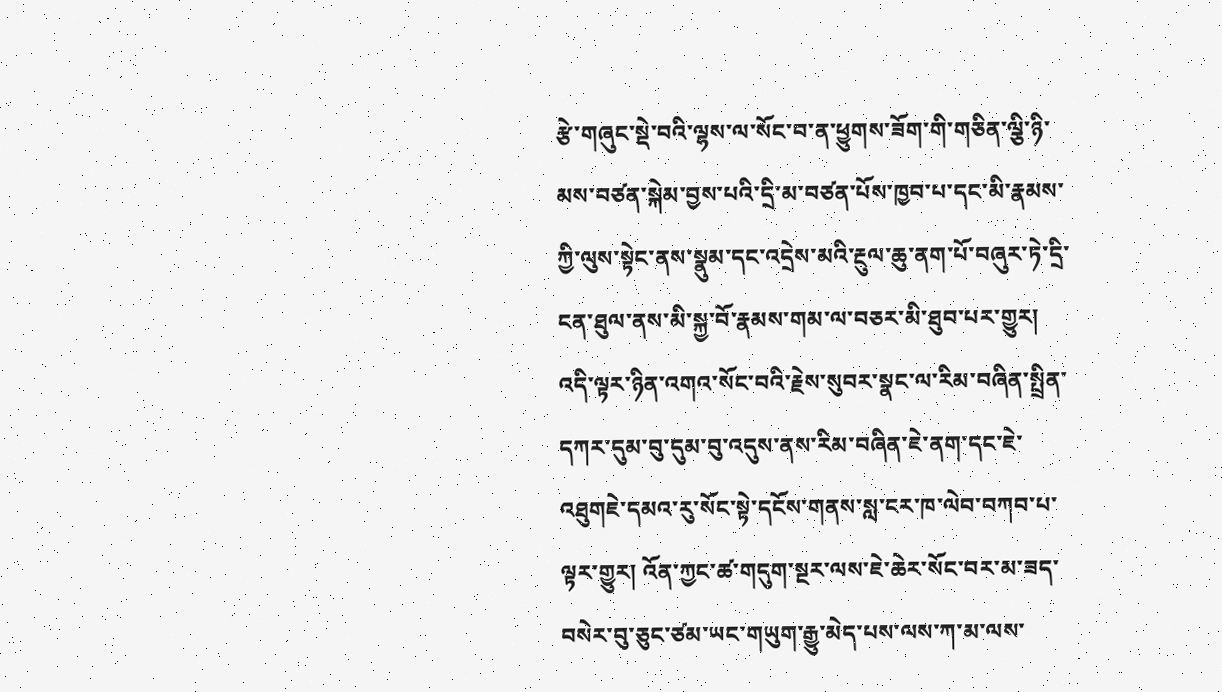རྩེ་གཞུང་སྡེ་བའི་ལྷས་ལ་སོང་བ་ན་ཕྱུགས་ཟོག་གི་གཅིན་ལྕི་ཉི་མས་བཙན་སྐེམ་བྱས་པའི་དྲི་མ་བཙན་པོས་ཁྱབ་པ་དང་མི་རྣམས་ཀྱི་ལུས་སྟེང་ནས་སྣུམ་དང་འདྲེས་མའི་རྔུལ་ཆུ་ནག་པོ་བཞུར་ཏེ་དྲི་ངན་ཐུལ་ནས་མི་སྐྱ་བོ་རྣམས་གམ་ལ་བཅར་མི་ཐུབ་པར་གྱུར། འདི་ལྟར་ཉིན་འགའ་སོང་བའི་རྗེས་སུབར་སྣང་ལ་རིམ་བཞིན་སྤྲིན་དཀར་དུམ་བུ་དུམ་བུ་འདུས་ནས་རིམ་བཞིན་ཇེ་ནག་དང་ཇེ་འཐུགཇེ་དམའ་རུ་སོང་སྟེ་དངོས་གནས་སླ་ངར་ཁ་ལེབ་བཀབ་པ་ལྟར་གྱུར། འོན་ཀྱང་ཚ་གདུག་སྔར་ལས་ཇེ་ཆེར་སོང་བར་མ་ཟད་བསེར་བུ་ཅུང་ཙམ་ཡང་གཡུག་རྒྱུ་མེད་པས་ལས་ཀ་མ་ལས་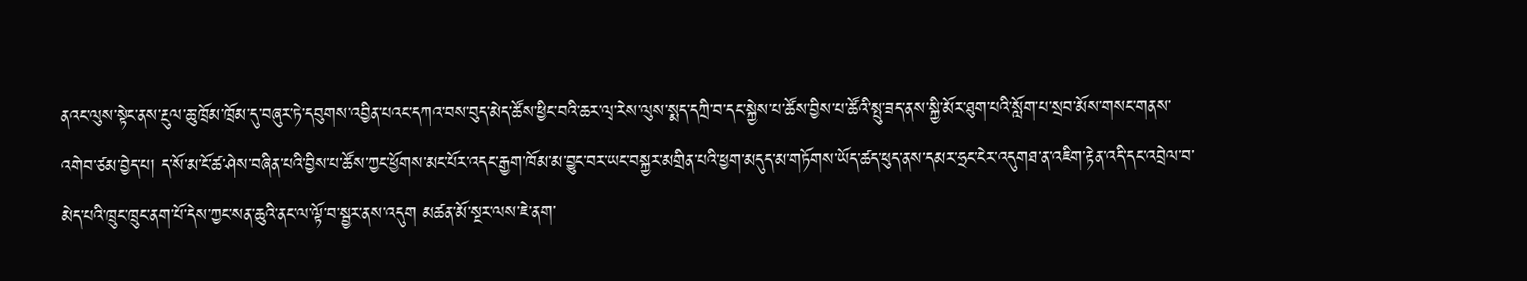ནའང་ལུས་སྟེང་ནས་རྔུལ་ཆུ་ཁྲོམ་ཁྲོམ་དུ་བཞུར་ཏེ་དབུགས་འབྱིན་པའང་དཀའ་བས་བུད་མེད་ཚོས་ཕྱིང་བའི་ཆར་ལྭ་རེས་ལུས་སྨད་དཀྲི་བ་དང་སྐྱེས་པ་ཚོས་བྱིས་པ་ཚོའི་སྤུ་ཟད་ནས་སྐྱི་མོར་ཐུག་པའི་སློག་པ་སྲབ་མོས་གསང་གནས་འགེབ་ཙམ་བྱེད་པ། ད་སོ་མ་ངོ་ཚ་ཤེས་བཞིན་པའི་བྱིས་པ་ཚོས་ཀྱང་ཕྱོགས་མང་པོར་འདང་རྒྱག་ཁོམ་མ་བྱུང་བར་ཡང་བསྐྱར་མགྲིན་པའི་ཕྱག་མདུད་མ་གཏོགས་ཡོད་ཚད་ཕུད་ནས་དམར་ཧྲང་ངེར་འདུགཐ་ན་འཇིག་རྟེན་འདི་དང་འབྲེལ་བ་མེད་པའི་ཁྲུང་ཁྲུང་ནག་པོ་དེས་ཀྱང་སན་ཆུའི་ནང་ལ་ལྟོ་བ་སྦྱར་ནས་འདུག མཚན་མོ་སྔར་ལས་ཇེ་ནག་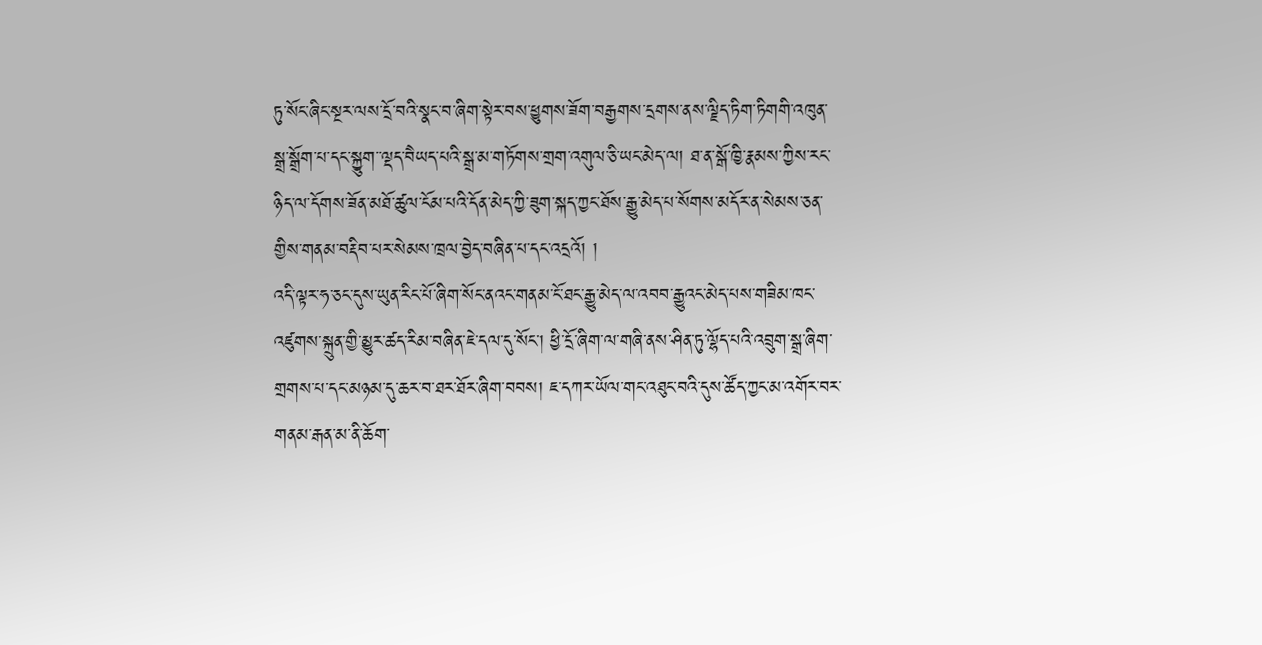ཏུ་སོང་ཞིང་སྔར་ལས་དྲོ་བའི་སྣང་བ་ཞིག་སྟེར་བས་ཕྱུགས་ཟོག་བརྒྱགས་དྲགས་ནས་ལྗིད་ཏིག་ཏིགགི་འཁུན་སྒྲ་སྒྲོག་པ་དང་སྐྱུག་་ལྡད་བཻཡད་པའི་སྒྲ་མ་གཏོགས་གྲག་འགུལ་ཅི་ཡང་མེད་ལ། ཐ་ན་སྒོ་ཁྱི་རྣམས་ཀྱིས་རང་ཉིད་ལ་དོགས་ཟོན་མཐོ་ཚུལ་ངོམ་པའི་དོན་མེད་ཀྱི་ཟུག་སྐད་ཀྱང་ཐོས་རྒྱུ་མེད་པ་སོགས་མདོར་ན་སེམས་ཅན་གྱིས་གནམ་བརྡིབ་པར་སེམས་ཁྲལ་བྱེད་བཞིན་པ་དང་འདྲའོ། །
འདི་ལྟར་ཧ་ཅང་དུས་ཡུན་རིང་པོ་ཞིག་སོང་ནའང་གནམ་ངོ་ཐང་རྒྱུ་མེད་ལ་འབབ་རྒྱུའང་མེད་པས་གཟིམ་ཁང་འཛུགས་སྐྲུན་གྱི་མྱུར་ཚད་རིམ་བཞིན་ཇེ་དལ་དུ་སོང་། ཕྱི་དྲོ་ཞིག་ལ་གཞི་ནས་ཤིན་ཏུ་ལྷོད་པའི་འབྲུག་སྒྲ་ཞིག་གྲགས་པ་དང་མཉམ་དུ་ཆར་བ་ཐར་ཐོར་ཞིག་བབས། ཇ་དཀར་ཡོལ་གང་འཐུང་བའི་དུས་ཚོད་ཀྱང་མ་འགོར་བར་གནམ་རྒན་མ་ནི་ཆོག་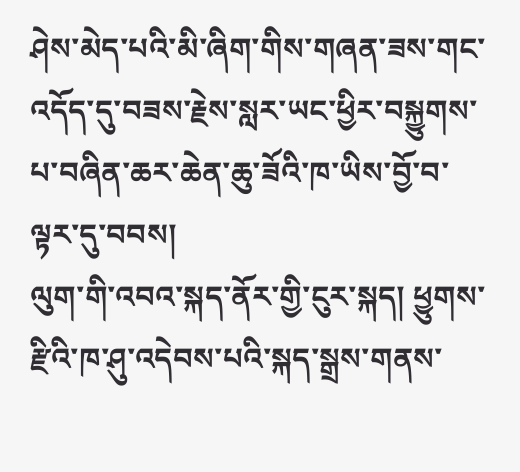ཤེས་མེད་པའི་མི་ཞིག་གིས་གཞན་ཟས་གང་འདོད་དུ་བཟས་རྗེས་སླར་ཡང་ཕྱིར་བསྐྱུགས་པ་བཞིན་ཆར་ཆེན་ཆུ་ཟོའི་ཁ་ཡིས་བྱོ་བ་ལྟར་དུ་བབས།
ལུག་གི་འབའ་སྐད་ནོར་གྱི་ངུར་སྐད། ཕྱུགས་རྫིའི་ཁ་ཤུ་འདེབས་པའི་སྐད་སྒྲས་གནས་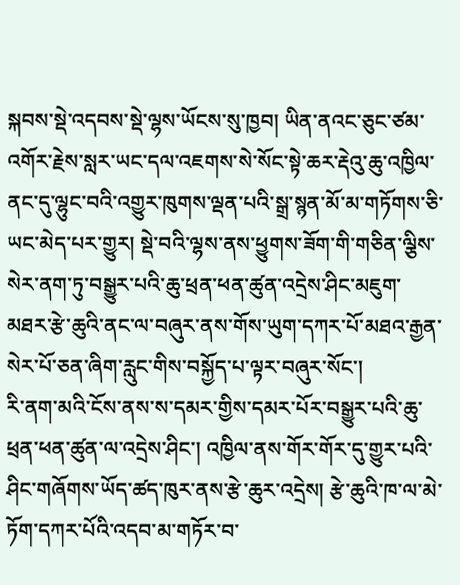སྐབས་སྡེ་འདབས་སྡེ་ལྷས་ཡོངས་སུ་ཁྱབ། ཡིན་ནའང་ཅུང་ཙམ་འགོར་རྗེས་སླར་ཡང་དལ་འཇགས་སེ་སོང་སྟེ་ཆར་རྡེའུ་ཆུ་འཁྱིལ་ནང་དུ་ལྷུང་བའི་འགྱུར་ཁུགས་ལྡན་པའི་སྒྲ་སྙན་མོ་མ་གཏོགས་ཅི་ཡང་མེད་པར་གྱུར། སྡེ་བའི་ལྷས་ནས་ཕྱུགས་ཟོག་གི་གཅིན་ལྕིས་སེར་ནག་ཏུ་བསྒྱུར་པའི་ཆུ་ཕྲན་ཕན་ཚུན་འདྲེས་ཤིང་མཇུག་མཐར་རྩེ་ཆུའི་ནང་ལ་བཞུར་ནས་གོས་ཡུག་དཀར་པོ་མཐའ་རྒྱན་སེར་པོ་ཅན་ཞིག་རླུང་གིས་བསྐྱོད་པ་ལྟར་བཞུར་སོང་།
རི་ནག་མའི་ངོས་ནས་ས་དམར་གྱིས་དམར་པོར་བསྒྱུར་པའི་ཆུ་ཕྲན་ཕན་ཚུན་ལ་འདྲེས་ཤིང་། འཁྱིལ་ནས་གོར་གོར་དུ་གྱུར་པའི་ཤིང་གཞོགས་ཡོད་ཚད་ཁུར་ནས་རྩེ་ཆུར་འདྲེས། རྩེ་ཆུའི་ཁ་ལ་མེ་ཏོག་དཀར་པོའི་འདབ་མ་གཏོར་བ་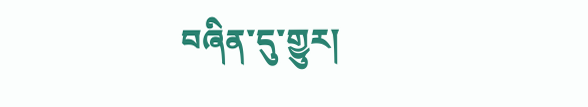བཞིན་དུ་གྱུར།